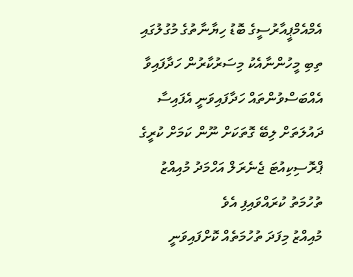އެމްއެމްޕީއާރުސީގެ ބޮޑު ހިޔާނާތުގެ މުގުލުގައި ތިބި މީހުންނާއެކު މިސަރުކާރުން ހަދާފައިވާ އެއްބަސްވުންތައް ހަދާފައިވަނީ އެފައިސާ ދައުލަތަށް ލިބޭ ގޮތަކަށް ނޫން ކަމަށް ކުރީގެ ޕްރޮސިކިއުޓަ ޖެނެރަލް އަހްމަދު މުއިއްޒު ތުހުމަތު ކުރައްވައިފި އެވެ
މުއިއްޒު މިފަދަ ތުހުމަތެއް ކޮށްފައިވަނީ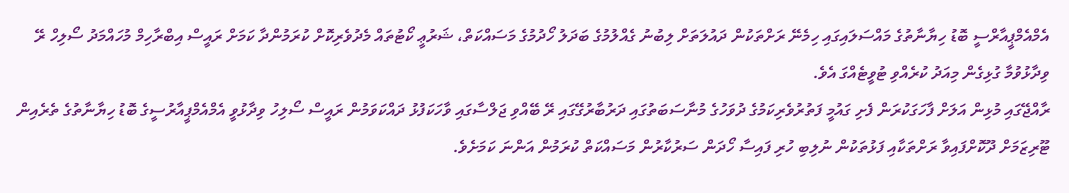އެމްއެމްޕީއާރްސީ ބޮޑު ހިޔާނާތުގެ މައްސަލައިގައި ހިމެނޭ ރަށްތަކުން ދައުލަތަށް ލިބުނު ގެއްލުމުގެ ބަދަލު ހޯދުމުގެ މަސައްކަތް، ޝަރުޢީ ކޯޓުތައް މެދުވެރިކޮށް ކުރަމުންދާ ކަމަށް ރައީސް އިބްރާހިމް މުހައްމަދު ސޯލިހް ރޭ ވިދާޅުވުމާ ގުޅިގެން މިއަދު ކުރެއްވި ޓުވީޓެއްގަ އެވެ.
ރާއްޖޭގައި މުޅިން އަލަށް ފާހަގަކުރަން ފެށި ގައުމީ ފަތުރުވެރިކަމުގެ ދުވަހުގެ މުނާސަބަތުގައި ދަރުބާރުގޭގައި ރޭ ބޭއްވި ޖަލްސާގައި ވާހަކަފުޅު ދައްކަވަމުން ރައީސް ސޯލިހު ވިދާޅުވީ އެމްއެމްޕީއާރުސީގެ ބޮޑު ހިޔާނާތުގެ ތެރެއިން ޓޫރިޒަމަށް ދޫކޮށްފައިވާ ރަށްތަކާއި ފަޅުތަކުން ނުލިބި ހުރި ފައިސާ ހޯދަން ސަރުކާރުން މަސައްކަތް ކުރަމުން އަންނަ ކަމަށެވެ.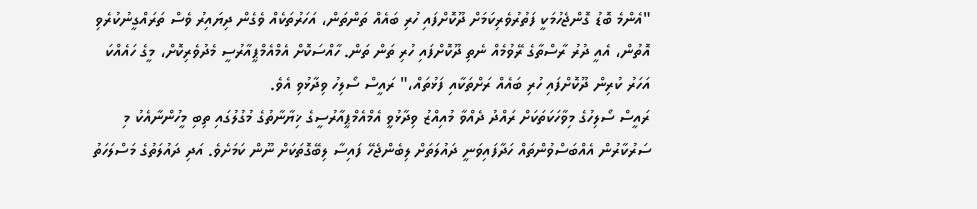"އެންމެ ބޮޑު ގޮންޖެހުމަކީ ފަތުރުވެރިކަމަށް ދޫކޮށްފައި ހުރި ބައެއް ތަންތަން، އަހަރުތަކެއް ވެގެން ދިޔައިރު ވެސް ތަރައްގީނުކުރެވި އޮތުން، އެއީ ދުރު ރާސްތާގެ ރޭވުމެއް ނެތި ދޫކޮށްފައި ހުރި ތަން ތަން. ހާއްސަކޮށް އެމްއެމްޕީއާރުސީ މެދުވެރިކޮށް، މީގެ ހައެއްކަ އަހަރު ކުރިން ދޫކޮށްފައި ހުރި ބައެއް ރަށްތަކާއި ފަޅުތައް،" ރައީސް ސޯލިހު ވިދާޅުވި އެވެ.
ރައީސް ސޯލިހުގެ މިވާހަކަތަކަށް ރައްދު ދެއްވާ މުއިއްޒު ވިދާޅުވީ އެމްއެމްޕީއާރުސީގެ ޚިޔާނާތުގެ މުގުލުގައި ތިބި މީހުންނާއެކު މި ސަރުކާރުން އެއްބަސްވުންތައް ހަދާފައިވަނީ ދައުލަތަށް ލިބެންޖެހޭ ފައިސާ ލިބޭގޮތަކަށް ނޫން ކަމަށެވެ. އަދި ދައުލަތުގެ މަސްލަހަތު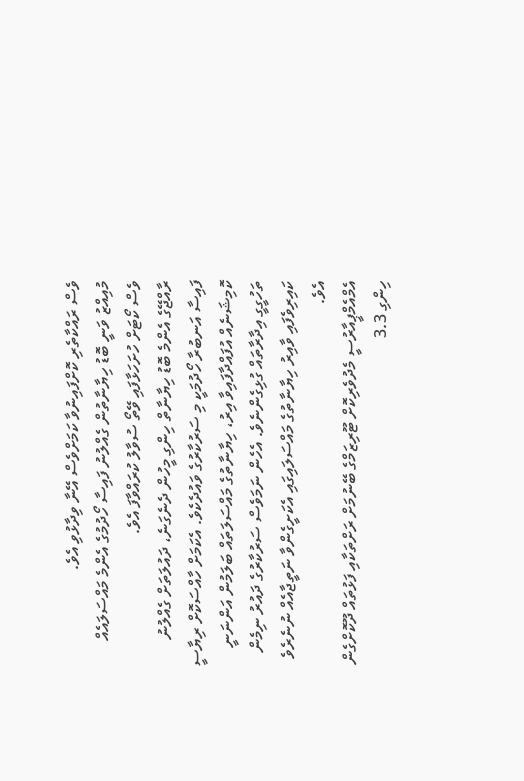ވެސް ރައްކާތެރި ކޮށްފައިނުވާ ކަމަށްވެސް އޭނާ ވިދާޅުވި އެވެ.
މުއިއްޒު ވަނީ ބޮޑު ހިޔާނާތުން ގެއްލުނު ފައިސާ ހޯދުމުގެ އެންމެ މައްސަލައެއް ވެސް ކޯޓަށް ހުށަހަޅާފައި ވޭތޯ ސުވާލު ކުރައްވާފަ އެވެ.
ރާއްޖޭގެ އެންމެ ބޮޑު ހިޔާނާތް ހިންގި މީހުން ދެނެގަނެ، ދައުލަތަށް ގެއްލުނު ފައިސާ އަނބުރާ ހޯދުމަކީ މި ސަރުކާރުގެ ވައުދެކެވެ. އެކަމަށް ހާއްސަކޮށް ރިޔާސީ ކޮމިޝަނެއް އުފައްދާފައިވާ އިރު، ހިޔާނާތުގެ މައްސަލަތައް ބަލަމުން އަންނަނީ ތަހުގީގީ އިދާރާތައް ގުޅިގެންނެވެ. އެހެން ނަމަވެސް ސަރުކާރުގެ ދައުރު ނިމެން ކައިރިވެފައި ވާއިރު ހިޔާނާތުގެ މައްސަލައިގައި އެކަށީގެންވާ ނަތީޖާއެއް ނުނެރެވެ އެވެ.
އެމްއެމްޕީއާރުސީ މެދުވެރިކޮށް ޓޫރިޒަމްގެ ބޭނުމަށް ރަށްތަކާއި ފަޅުތައް ދޫކޮށްގެން ހިންގި 3.3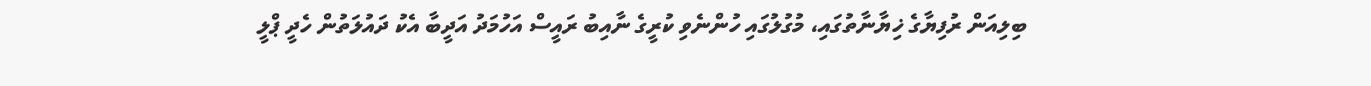ބިލިއަން ރުފިޔާގެ ޚިޔާނާތުގައި، މުގުލުގައި ހުންނެވި ކުރީގެ ނާއިބު ރައީސް އަހުމަދު އަދީބާ އެކު ދައުލަތުން ހެދީ ޕްލީ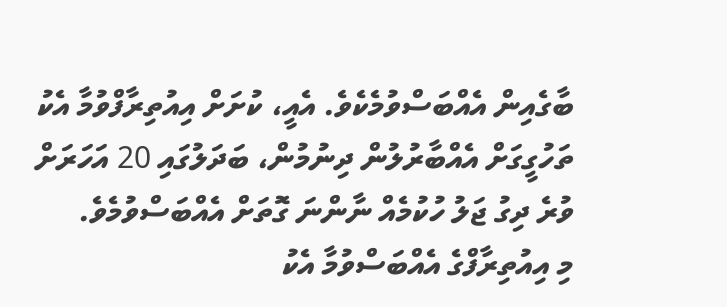ބާގެއިން އެއްބަސްވުމެކެވެ. އެއީ، ކުށަށް އިއުތިރާފްވުމާ އެކު ތަހުގީގަށް އެއްބާރުލުން ދިނުމުން، ބަދަލުގައި 20 އަހަރަށް ވުރެ ދިގު ޖަލު ހުކުމެއް ނާންނަ ގޮތަށް އެއްބަސްވުމެވެ.
މި އިއުތިރާފްގެ އެއްބަސްވުމާ އެކު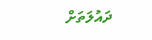ދައުލަތަށް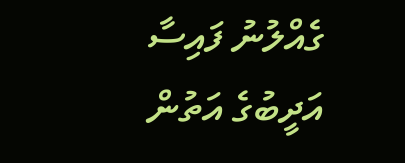ގެއްލުނު ފައިސާ އަދީބުގެ އަތުން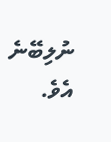ނުލިބޭނެ އެވެ.